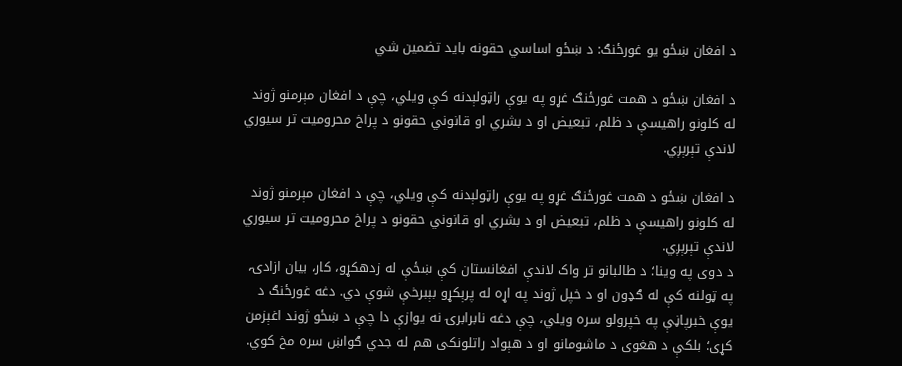د افغان ښځو یو غورځنګ: د ښځو اساسي حقونه باید تضمین شي

د افغان ښځو د همت غورځنګ غړو په یوې راټولېدنه کې ویلي، چې د افغان مېرمنو ژوند له کلونو راهیسې د ظلم، تبعیض او د بشري او قانوني حقونو د پراخ محرومیت تر سیوري لاندې تېرېږي.

د افغان ښځو د همت غورځنګ غړو په یوې راټولېدنه کې ویلي، چې د افغان مېرمنو ژوند له کلونو راهیسې د ظلم، تبعیض او د بشري او قانوني حقونو د پراخ محرومیت تر سیوري لاندې تېرېږي.
د دوی په وینا؛ د طالبانو تر واک لاندې افغانستان کې ښځې له زدهکړو، کار، بیان ازادۍ، په ټولنه کې له ګډون او د خپل ژوند په اړه له پرېکړو بېبرخې شوې دي. دغه غورځنګ د یوې خبرپاڼې په خپرولو سره ویلي، چې دغه نابرابرۍ نه یوازې دا چې د ښځو ژوند اغېزمن کړی؛ بلکې د هغوی د ماشومانو او د هېواد راتلونکی هم له جدي ګواښ سره مخ کوي.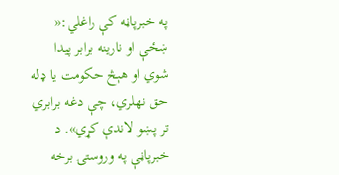په خبرپاڼه کې راغلي:« ښځې او نارینه برابر پیدا شوي او هېڅ حکومت یا ډله حق نهلري، چې دغه برابري تر پښو لاندې کړي». د خبرپاڼې په وروستۍ برخه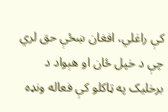کې راغلي، افغان ښځې حق لري چې د خپل ځان او هېواد د برخلیک په ټاکلو کې فعاله ونډه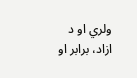ولري او د ازاد، برابر او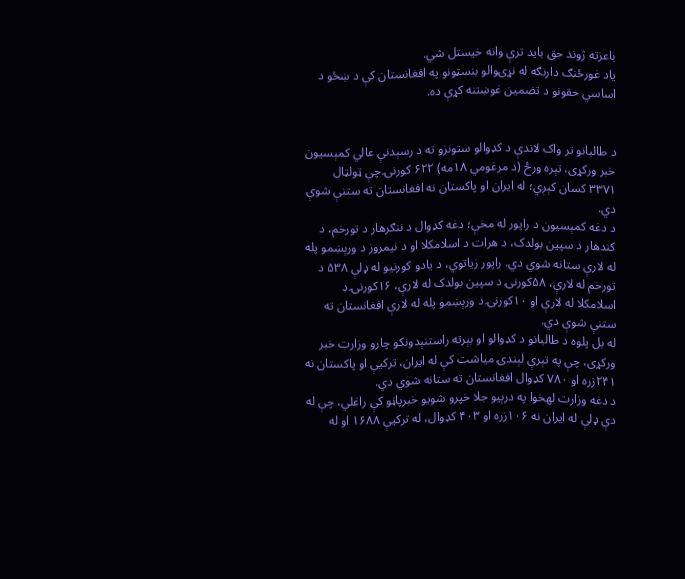باعزته ژوند حق باید ترې وانه خیستل شي.
یاد غورځنګ دارنګه له نړۍوالو بنسټونو په افغانستان کې د ښځو د اساسي حقونو د تضمین غوښتنه کړې ده.


د طالبانو تر واک لاندې د کډوالو ستونزو ته د رسېدنې عالي کمېسیون خبر ورکړی، تېره ورځ (د مرغومي ۱۸مه) ۶۲۲ کورنۍ چې ټولټال ۳۳۷۱ کسان کېږي؛ له ایران او پاکستان نه افغانستان ته ستنې شوې دي.
د دغه کمېسیون د راپور له مخې؛ دغه کډوال د ننګرهار د تورخم، د کندهار د سپین بولدک، د هرات د اسلامکلا او د نیمروز د ورېښمو پله له لارې ستانه شوي دي. راپور زیاتوي، د یادو کورنیو له ډلې ۵۳۸ د تورخم له لارې، ۵۸کورنۍ د سپین بولدک له لارې، ۱۶کورنۍ د اسلامکلا له لارې او ۱۰کورنۍ د ورېښمو پله له لارې افغانستان ته ستنې شوې دي.
له بل پلوه د طالبانو د کډوالو او بېرته راستنېدونکو چارو وزارت خبر ورکړی، چې په تېرې لېندۍ میاشت کې له ایران، ترکیې او پاکستان نه ۲۴۱زره او ۷۸۰ کډوال افغانستان ته ستانه شوي دي.
د دغه وزارت لهخوا په درېیو جلا خپرو شویو خبرپاڼو کې راغلي، چې له دې ډلې له ایران نه ۱۰۶زره او ۴۰۳ کډوال، له ترکیې ۱۶۸۸ او له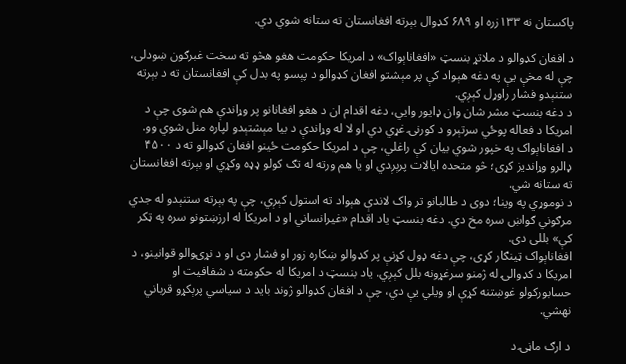پاکستان نه ۱۳۳زره او ۶۸۹ کډوال بېرته افغانستان ته ستانه شوي دي.

د افغان کډوالو د ملاتړ بنسټ «افغاناېواک» د امریکا حکومت هغو هڅو ته سخت غبرګون ښودلی، چې له مخې یې په دغه هېواد کې پر مېشتو افغان کډوالو د پېسو په بدل کې افغانستان ته د بېرته ستنېدو فشار راوړل کېږي.
د دغه بنسټ مشر شان وان ډایور وایي، دغه اقدام ان د هغو افغانانو پر وړاندې هم شوی چې د امریکا د فعاله پوځي سرتېرو د کورنۍ غړي دي او لا له وړاندې د بیا مېشتېدو لپاره منل شوي وو.
د افغاناېواک په خپور شوي بیان کې راغلي، چې د امریکا حکومت ځینو افغان کډوالو ته د ۴۵۰۰ ډالرو وړاندیز کړی؛ څو متحده ایالات پرېږدي او یا هم ورته له تګ کولو ډډه وکړي او بېرته افغانستان ته ستانه شي.
د نوموړي په وینا؛ دوی د طالبانو تر واک لاندې هېواد ته استول کېږي، چې په بېرته ستنېدو له جدي مرګوني ګواښ سره مخ دي. دغه بنسټ یاد اقدام «غیرانساني او د امریکا له ارزښتونو سره په ټکر کې» بللی دی.
افغاناېواک ټینګار کړی، چې دغه ډول کړنې پر کډوالو ښکاره زور او فشار دی او د نړۍوالو قوانینو، د امریکا د کډوالۍ له ژمنو سرغړونه بلل کېږي. یاد بنسټ د امریکا له حکومته د شفافیت او حسابورکولو غوښتنه کړې او ویلي یې دي، چې د افغان کډوالو ژوند باید د سیاسي پرېکړو قرباني نهشي.

د ارګ ماڼۍ د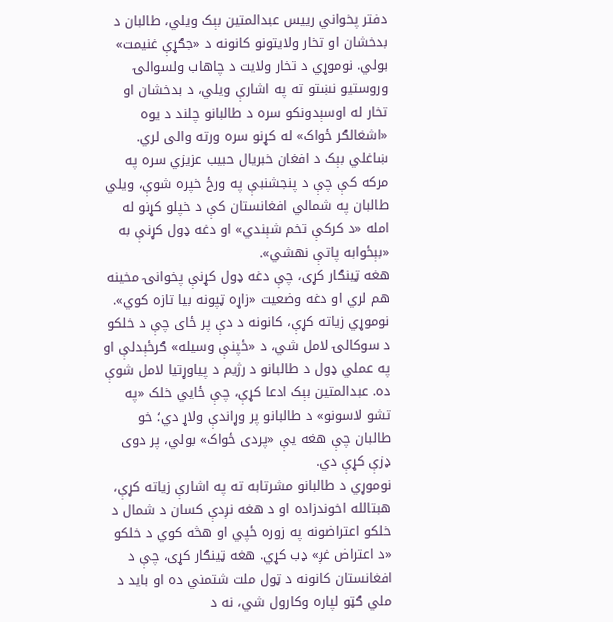دفتر پخواني رییس عبدالمتین بېک ویلي، طالبان د بدخشان او تخار ولایتونو کانونه د «جګړې غنیمت» بولي. نوموړي د تخار ولایت د چاهاب ولسوالۍ وروستیو نښتو ته په اشارې ویلي، د بدخشان او تخار له اوسېدونکو سره د طالبانو چلند د یوه «اشغالګر ځواک» له کړنو سره ورته والی لري.
ښاغلي بېک د افغان خبریال حبیب عزیزي سره په مرکه کې چې د پنجشنبې په ورځ خپره شوې، ویلي طالبان په شمالي افغانستان کې د خپلو کړنو له امله «د کرکې تخم شېندي» او دغه ډول کړنې به «بېځوابه پاتې نهشي».
هغه ټینګار کړی، چې دغه ډول کړنې پخوانۍ مخینه هم لري او دغه وضعیت «زاړه ټپونه بیا تازه کوي».
نوموړي زیاته کړې، کانونه د دې پر ځای چې د خلکو د سوکالۍ لامل شي، د «ځپنې وسیله» ګرځېدلې او په عملي ډول د طالبانو د رژیم د پیاوړتیا لامل شوې ده. عبدالمتین بېک ادعا کړې، چې ځایي خلک «په تشو لاسونو» د طالبانو پر وړاندې ولاړ دي؛ خو طالبان چې هغه یې «پردی ځواک» بولي، پر دوی ډزې کړې دي.
نوموړي د طالبانو مشرتابه ته په اشارې زیاته کړې، هبتالله اخوندزاده او د هغه نږدې کسان د شمال د خلکو اعتراضونه په زوره ځپي او هڅه کوي د خلکو «د اعتراض غږ» ډب کړي. هغه ټینګار کړی، چې د افغانستان کانونه د ټول ملت شتمني ده او باید د ملي ګټو لپاره وکارول شي، نه د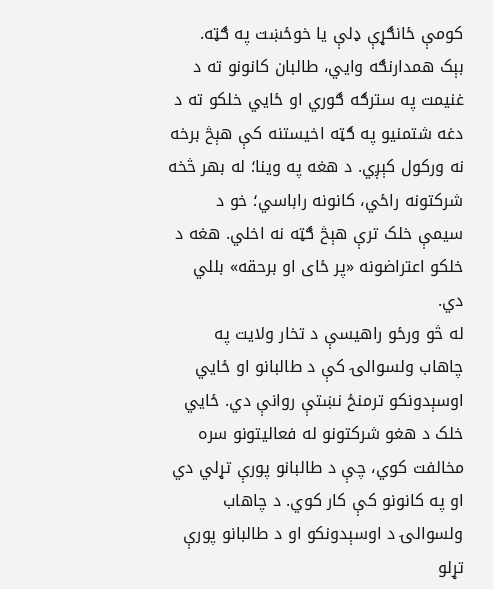کومې ځانګړې ډلې یا خوځښت په ګټه.
بېک همدارنګه وایي، طالبان کانونو ته د غنیمت په سترګه ګوري او ځایي خلکو ته د دغه شتمنیو په ګټه اخیستنه کې هېڅ برخه نه ورکول کېږي. د هغه په وینا؛ له بهر څخه شرکتونه راځي، کانونه راباسي؛ خو د سیمې خلک ترې هېڅ ګټه نه اخلي. هغه د خلکو اعتراضونه «پر ځای او برحقه» بللي دي.
له څو ورځو راهیسې د تخار ولایت په چاهاب ولسوالۍ کې د طالبانو او ځایي اوسېدونکو ترمنځ نښتې روانې دي. ځایي خلک د هغو شرکتونو له فعالیتونو سره مخالفت کوي، چې د طالبانو پورې تړلي دي او په کانونو کې کار کوي. د چاهاب ولسوالۍ د اوسېدونکو او د طالبانو پورې تړلو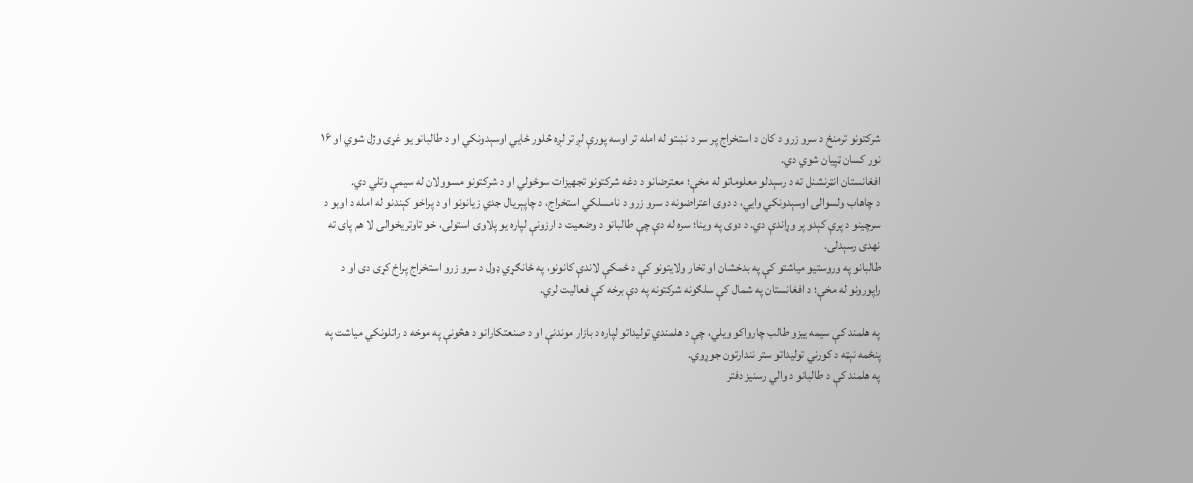شرکتونو ترمنځ د سرو زرو د کان د استخراج پر سر د نښتو له امله تر اوسه پورې لږ تر لږه څلور ځایي اوسېدونکي او د طالبانو یو غړی وژل شوي او ۱۶ نور کسان ټپیان شوي دي.
افغانستان انټرنشنل ته د رسېدلو معلوماتو له مخې؛ معترضانو د دغه شرکتونو تجهیزات سوځولي او د شرکتونو مسوولان له سیمې وتلي دي.
د چاهاب ولسوالۍ اوسېدونکي وایي، د دوی اعتراضونه د سرو زرو د نامسلکي استخراج، د چاپېریال جدي زیانونو او د پراخو کېندنو له امله د اوبو د سرچینو د پرې کېدو پر وړاندې دي. د دوی په وینا؛ سره له دې چې طالبانو د وضعیت د ارزونې لپاره یو پلاوی استولی، خو تاوتریخوالی لا هم پای ته نهدی رسېدلی.
طالبانو په وروستیو میاشتو کې په بدخشان او تخار ولایتونو کې د ځمکې لاندې کانونو، په ځانګړي ډول د سرو زرو استخراج پراخ کړی دی او د راپورونو له مخې؛ د افغانستان په شمال کې سلګونه شرکتونه په دې برخه کې فعالیت لري.

په هلمند کې سیمه ییزو طالب چارواکو ویلي، چې د هلمندي تولیداتو لپاره د بازار موندنې او د صنعتکارانو د هڅونې په موخه د راتلونکي میاشت په پنځمه نېټه د کورني تولیداتو ستر نندارتون جوړوي.
په هلمند کې د طالبانو د والي رسنیز دفتر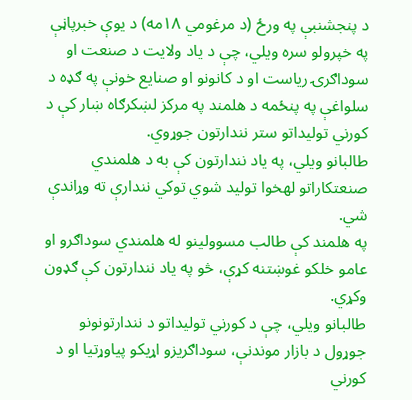د پنجشنبې په ورځ (د مرغومي ۱۸مه) د یوې خبرپاڼې په خپرولو سره ویلي، چې د یاد ولایت د صنعت او سوداګرۍ ریاست او د کانونو او صنایع خونې په ګډه د سلواغې په پنځمه د هلمند په مرکز لښکرګاه ښار کې د کورني تولیداتو ستر نندارتون جوړوي.
طالبانو ویلي، په یاد نندارتون کې به د هلمندي صنعتکاراتو لهخوا تولید شوي توکي نندارې ته وړاندې شي.
په هلمند کې طالب مسوولینو له هلمندي سوداګرو او عامو خلکو غوښتنه کړې، څو په یاد نندارتون کې ګډون وکړي.
طالبانو ویلي، چې د کورني تولیداتو د نندارتونونو جوړول د بازار موندنې، سوداګریزو اړیکو پیاوړتیا او د کورني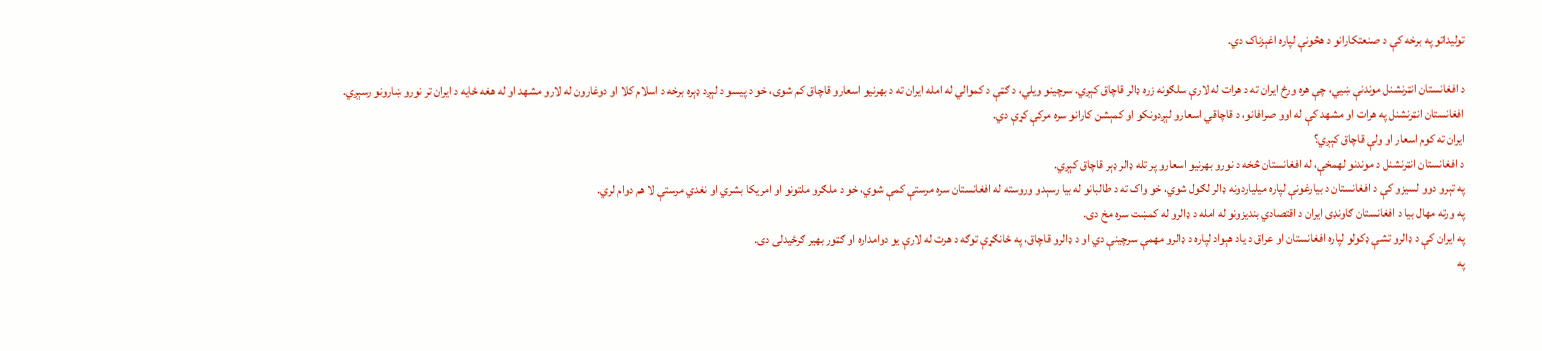تولیداتو په برخه کې د صنعتکارانو د هڅونې لپاره اغېزناک دي.

د افغانستان انټرنشنل موندنې ښيي، چې هره ورځ ایران ته د هرات له لارې سلګونه زره ډالر قاچاق کېږي. سرچینو ویلي، د ګټې د کموالي له امله ایران ته د بهرنیو اسعارو قاچاق کم شوی، خو د پیسو د لېږد ډېره برخه د اسلام کلا او دوغارون له لارو مشهد او له هغه ځایه د ایران تر نورو ښارونو رسېږي.
افغانستان انټرنشنل په هرات او مشهد کې له اوو صرافانو، د قاچاقي اسعارو لېږدونکو او کمېشن کارانو سره مرکې کړې دي.
ایران ته کوم اسعار او ولې قاچاق کېږي؟
د افغانستان انټرنشنل د موندنو لهمخې، له افغانستان څخه د نورو بهرنیو اسعارو پر تله ډالر ډېر قاچاق کېږي.
په تېرو دوو لسیزو کې د افغانستان د بیارغونې لپاره میلیاردونه ډالر لګول شوي، خو واک ته د طالبانو له بیا رسېدو وروسته له افغانستان سره مرستې کمې شوي، خو د ملګرو ملتونو او امریکا بشري او نغدي مرستې لا هم دوام لري.
په ورته مهال بیا د افغانستان ګاونډی ایران د اقتصادي بندیزونو له امله د ډالرو له کمښت سره مخ دی.
په ایران کې د ډالرو تشې ډکولو لپاره افغانستان او عراق د یاد هېواد لپاره د ډالرو مهمې سرچینې دي او د ډالرو قاچاق، په ځانګړې توګه د هرت له لارې یو دوامداره او ګټور بهیر ګرځیدلی دی.
په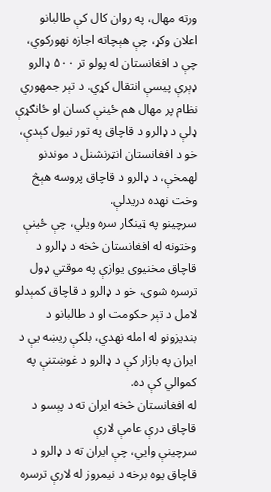ورته مهال، په روان کال کې طالبانو اعلان وکړ، چې هېچاته اجازه نهورکوي، چې د افغانستان له پولو تر ۵۰۰ ډالرو ډېرې پیسې انتقال کړي. د تېر جمهوري نظام پر مهال هم ځینې کسان او ځانګړې ډلې د ډالرو د قاچاق په تور نیول کېدې، خو د افغانستان انټرنشنل د موندنو لهمخې، د ډالرو د قاچاق پروسه هېڅ وخت نهده دریدلې.
سرچینو په ټینګار سره ویلي، چې ځینې وختونه له افغانستان څخه د ډالرو د قاچاق مخنیوی یوازې په موقتي ډول ترسره شوی، خو د ډالرو د قاچاق کمېدلو لامل د تېر حکومت او د طالبانو د بندیزونو له امله نهدي، بلکې ریښه یې د ایران په بازار کې د ډالرو د غوښتنې په کموالي کې ده.
له افغانستان څخه ایران ته د پېسو د قاچاق درې عامې لارې
سرچینې وايي، چې ایران ته د ډالرو د قاچاق یوه برخه د نیمروز له لارې ترسره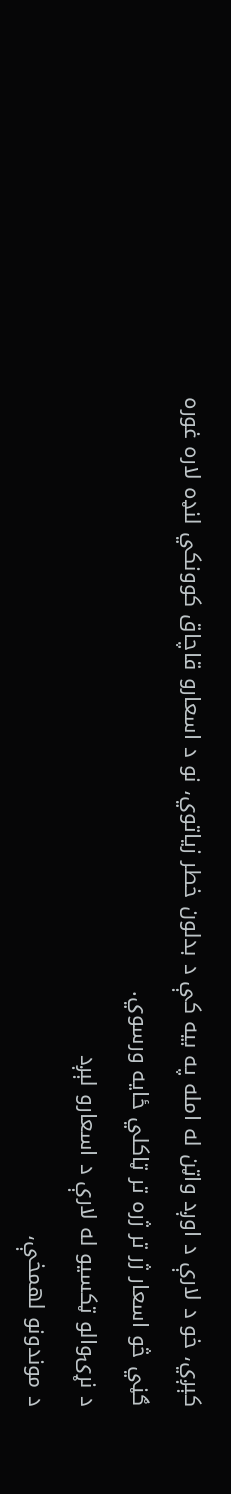کېږي، خو د لارې د اوږد واټن له امله په بیه کې د بدلون خطر زیاتوي، نو د اسعارو قاچاق کوونکي لنډه لاره غوره ګڼي څو اسعار ژر تر ژره تر ټاکلي ځایه ورسوي.
د نړۍوالو ټکسيو له لارې د اسعارو لېږد
د موندونو لهمخې،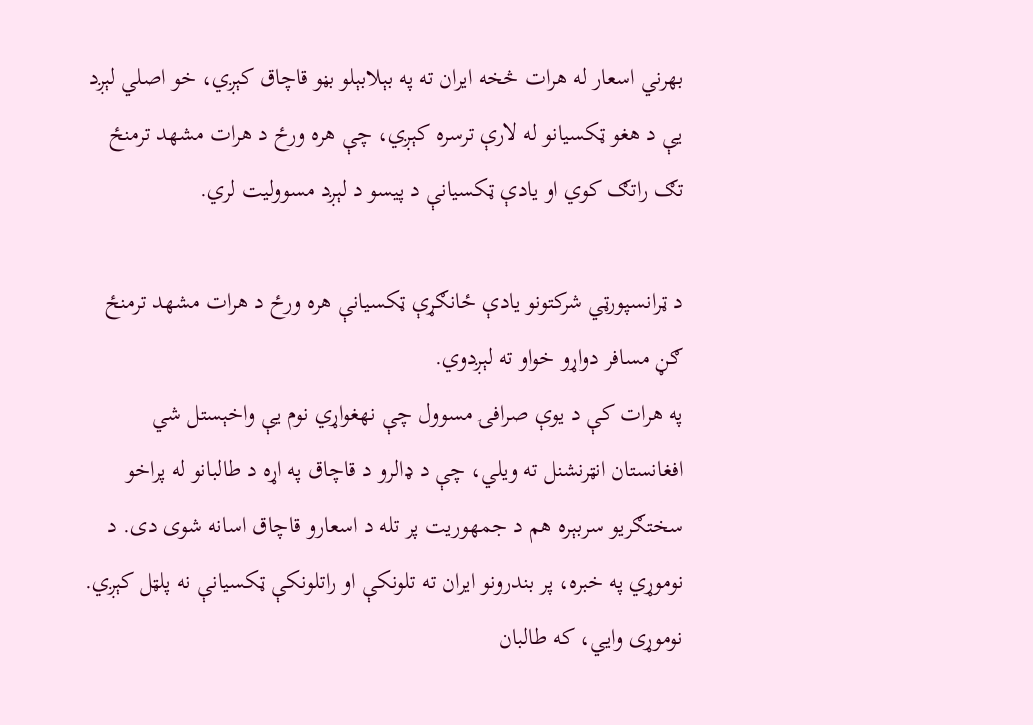بهرني اسعار له هرات څخه ایران ته په بېلابېلو بڼو قاچاق کېږي، خو اصلي لېږد یې د هغو ټکسیانو له لارې ترسره کېږي، چې هره ورځ د هرات مشهد ترمنځ تګ راتګ کوي او یادې ټکسیانې د پیسو د لېږد مسوولیت لري.

د ټرانسپورټي شرکتونو یادې ځانګړې ټکسیانې هره ورځ د هرات مشهد ترمنځ ګڼ مسافر دواړو خواو ته لېږدوي.
په هرات کې د یوې صرافۍ مسوول چې نهغواړي نوم یې واخېستل شي افغانستان انټرنشنل ته ویلي، چې د ډالرو د قاچاق په اړه د طالبانو له پراخو سختګریو سربېره هم د جمهوریت پر تله د اسعارو قاچاق اسانه شوی دی. د نوموړي په خبره، پر بندرونو ایران ته تلونکې او راتلونکې ټکسیانې نه پلټل کېږي.
نوموړی وايي، که طالبان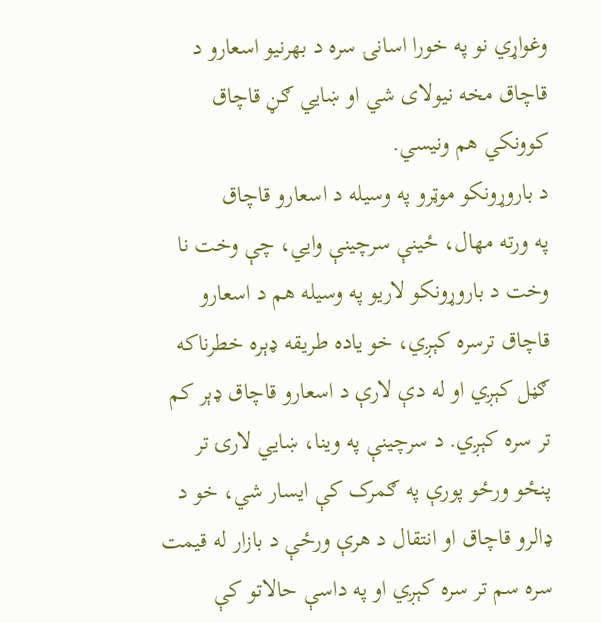وغواړي نو په خورا اسانۍ سره د بهرنیو اسعارو د قاچاق مخه نیولای شي او ښايي ګڼ قاچاق کوونکي هم ونیسي.
د باروړونکو موټرو په وسیله د اسعارو قاچاق
په ورته مهال، ځینې سرچینې وايي، چې وخت نا وخت د باروړونکو لاریو په وسیله هم د اسعارو قاچاق ترسره کېږي، خو یاده طریقه ډېره خطرناکه ګڼل کېږي او له دې لارې د اسعارو قاچاق ډېر کم تر سره کېږي. د سرچینې په وینا، ښايي لارۍ تر پنځو ورځو پورې په ګمرک کې ایسار شي، خو د ډالرو قاچاق او انتقال د هرې ورځې د بازار له قیمت سره سم تر سره کېږي او په داسې حالاتو کې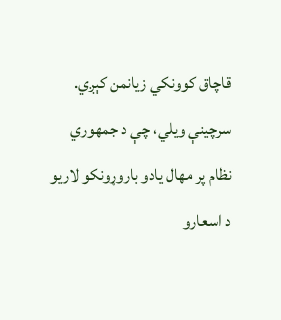قاچاق کوونکي زیانمن کېږي.
سرچینې ویلي، چې د جمهوري نظام پر مهال یادو باروړونکو لاریو د اسعارو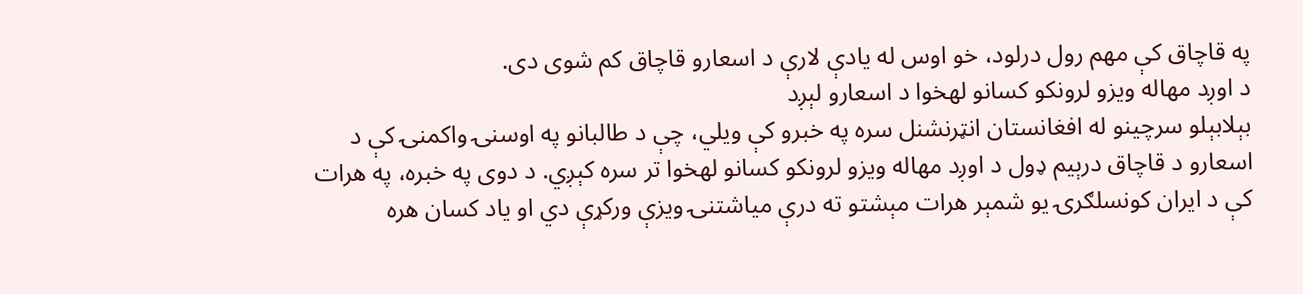په قاچاق کې مهم رول درلود، خو اوس له یادې لارې د اسعارو قاچاق کم شوی دی.
د اوږد مهاله ویزو لرونکو کسانو لهخوا د اسعارو لېږد
بېلابېلو سرچینو له افغانستان انټرنشنل سره په خبرو کې ویلي، چې د طالبانو په اوسنۍ واکمنۍ کې د اسعارو د قاچاق درېیم ډول د اوږد مهاله ویزو لرونکو کسانو لهخوا تر سره کېږي. د دوی په خبره، په هرات کې د ایران کونسلګرۍ یو شمېر هرات مېشتو ته درې میاشتنۍ ویزې ورکړې دي او یاد کسان هره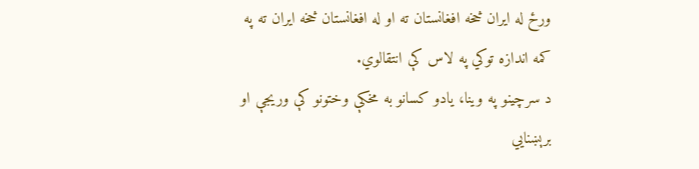ورځ له ایران څخه افغانستان ته او له افغانستان څخه ایران ته په کمه اندازه توکي په لاس کې انتقالوي.
د سرچینو په وینا، یادو کسانو به مخکې وختونو کې وریجې او برېښنايي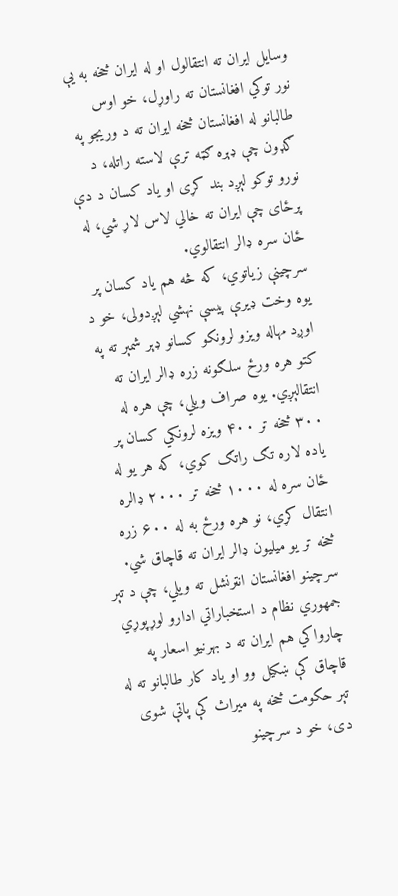وسایل ایران ته انتقالول او له ایران څخه به یې نور توکي افغانستان ته راوړل، خو اوس طالبانو له افغانستان څخه ایران ته د وریجو په ګډون چې ډېره ګټه ترې لاسته راتله، د نورو توکو لېږد بند کړی او یاد کسان د دې پرځای چې ایران ته خالي لاس لاړ شي، له ځان سره ډالر انتقالوي.
سرچینې زیاتوي، که څه هم یاد کسان پر یوه وخت ډیرې پیسې نهشي لېږدولی، خو د اوږد مهاله ویزو لرونکو کسانو ډېر شمېر ته په کتو هره ورځ سلګونه زره ډالر ایران ته انتقالېږي. یوه صراف ویلي، چې هره له ۳۰۰ څخه تر ۴۰۰ ویزه لرونکي کسان پر یاده لاره تګ راتګ کوي، که هر یو له ځان سره له ۱۰۰۰ څخه تر ۲۰۰۰ ډالره انتقال کړي، نو هره ورځ به له ۶۰۰ زره څخه تر یو میلیون ډالر ایران ته قاچاق شي.
سرچینو افغانستان انټرنشل ته ویلي، چې د تېر جمهوري نظام د استخباراتي ادارو لوړپوړي چارواکي هم ایران ته د بهرنیو اسعار په قاچاق کې ښکیل وو او یاد کار طالبانو ته له تېر حکومت څخه په میراث کې پاتې شوی دی، خو د سرچینو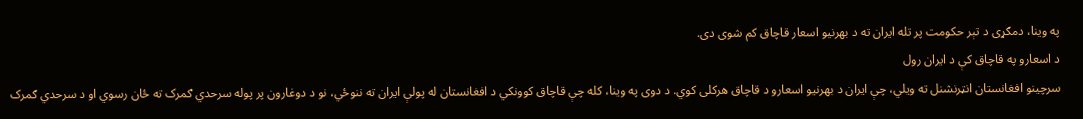په وینا، دمګړی د تېر حکومت پر تله ایران ته د بهرنیو اسعار قاچاق کم شوی دی.
د اسعارو په قاچاق کې د ایران رول
سرچینو افغانستان انټرنشنل ته ویلي، چې ایران د بهرنیو اسعارو د قاچاق هرکلی کوي. د دوی په وینا، کله چې قاچاق کوونکي د افغانستان له پولې ایران ته ننوځي، نو د دوغارون پر پوله سرحدي ګمرک ته ځان رسوي او د سرحدي ګمرک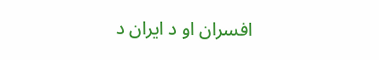افسران او د ایران د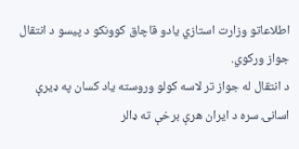اطلاعاتو وزارت استازي یادو قاچاق کوونکو د پیسو د انتقال جواز ورکوي.
د انتقال له جواز تر لاسه کولو وروسته یاد کسان په ډیرې اسانۍ سره د ایران هرې برخې ته ډالر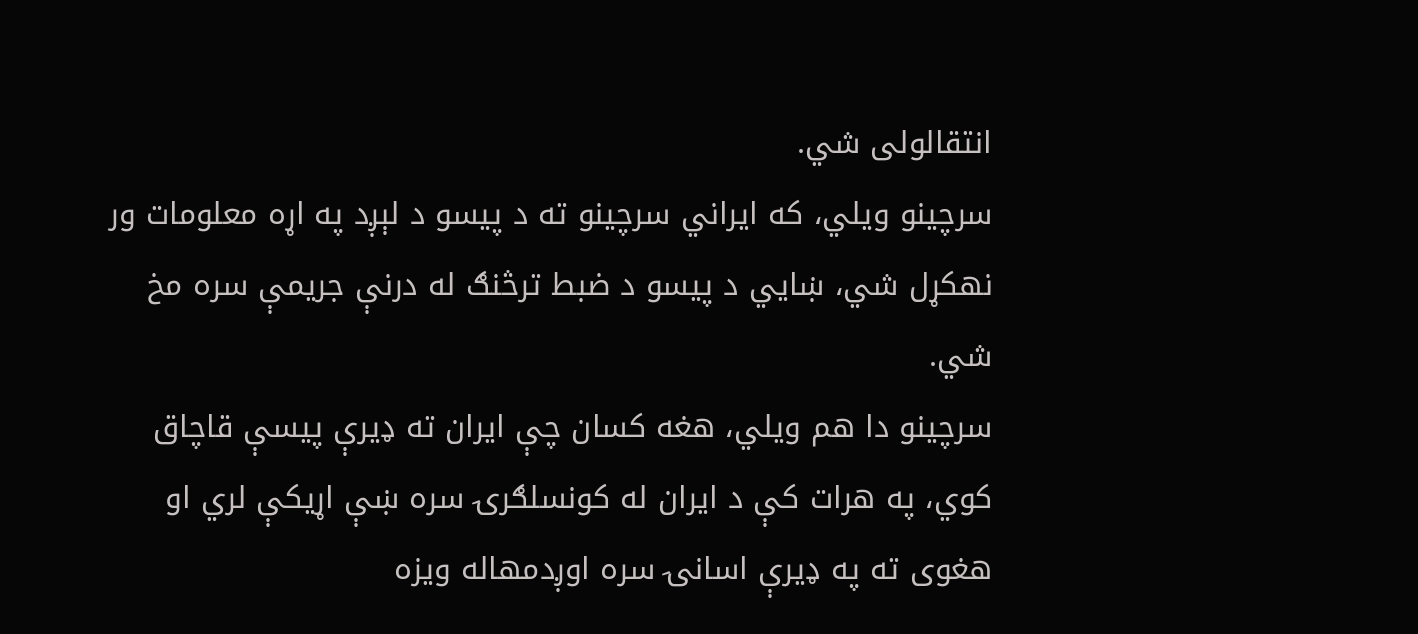انتقالولی شي.
سرچینو ویلي، که ایراني سرچینو ته د پیسو د لېږد په اړه معلومات ور نهکړل شي، ښايي د پیسو د ضبط ترڅنګ له درنې جریمې سره مخ شي.
سرچینو دا هم ویلي، هغه کسان چې ایران ته ډیرې پیسې قاچاق کوي، په هرات کې د ایران له کونسلګرۍ سره ښې اړیکې لري او هغوی ته په ډیرې اسانۍ سره اوږدمهاله ویزه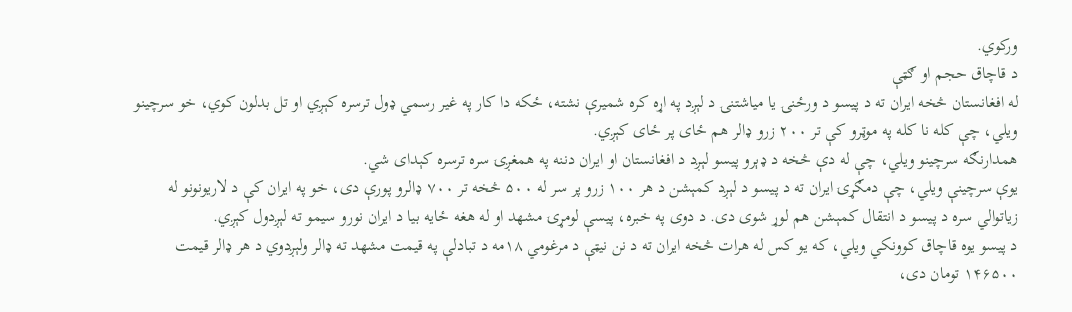ورکوي.
د قاچاق حجم او ګټې
له افغانستان څخه ایران ته د پیسو د ورځنۍ یا میاشتنۍ د لېږد په اړه کره شمیرې نشته، ځکه دا کار په غیر رسمي ډول ترسره کېږي او تل بدلون کوي، خو سرچینو ویلي، چې کله نا کله په موټرو کې تر ۲۰۰ زرو ډالر هم ځای پر ځای کېږي.
همدارنګه سرچینو ویلي، چې له دې څخه د ډېرو پیسو لېږد د افغانستان او ایران دننه په همغږۍ سره ترسره کېدای شي.
یوې سرچینې ویلي، چې دمګړۍ ایران ته د پیسو د لېږد کمېشن د هر ۱۰۰ زرو پر سر له ۵۰۰ څخه تر ۷۰۰ ډالرو پورې دی، خو په ایران کې د لاریونونو له زیاتوالي سره د پیسو د انتقال کمېشن هم لوړ شوی دی. د دوی په خبره، پیسې لومړۍ مشهد او له هغه ځایه بیا د ایران نورو سیمو ته لېږدول کېږي.
د پیسو یوه قاچاق کوونکي ویلي، که یو کس له هرات څخه ایران ته د نن نیټې د مرغومي ۱۸مه د تبادلې په قیمت مشهد ته ډالر ولېږدوي د هر ډالر قیمت ۱۴۶۵۰۰ تومان دی،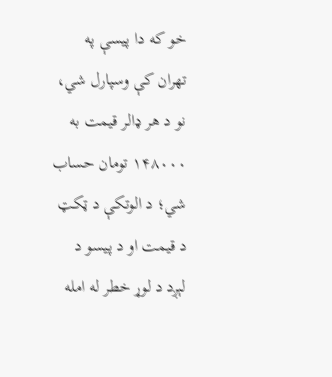خو که دا پیسې په تهران کې وسپارل شي، نو د هر ډالر قیمت به ۱۴۸۰۰۰ تومان حساب شي؛ د الوتکې د ټکټ د قیمت او د پیسو د لېږد د لوړ خطر له امله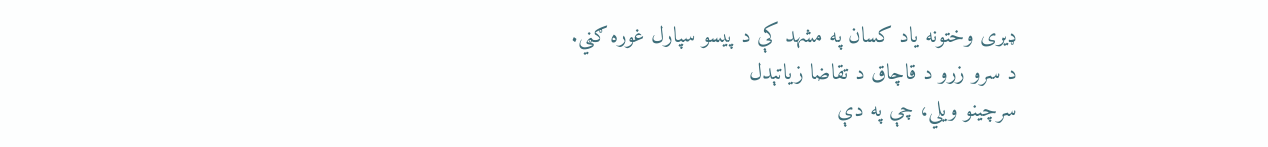ډیری وختونه یاد کسان په مشهد کې د پیسو سپارل غوره ګڼي.
د سرو زرو د قاچاق د تقاضا زیاتېدل
سرچینو ویلي، چې په دې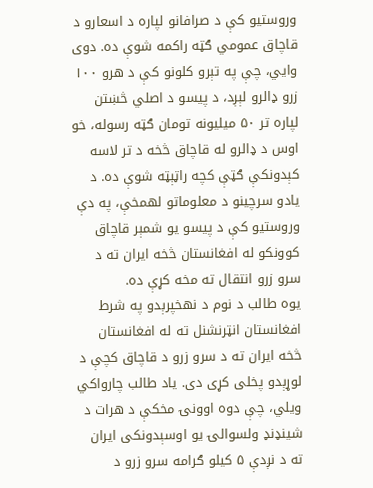وروستیو کې د صرافانو لپاره د اسعارو د قاچاق عمومي ګټه راکمه شوې ده. دوی وايي، چې په تېرو کلونو کې د هرو ۱۰۰ زرو ډالرو لېږد، د پیسو د اصلي څښتن لپاره تر ۵۰ میلیونه تومان ګټه رسوله، خو اوس د ډالرو له قاچاق څخه د تر لاسه کېدونکې ګټې کچه راټېټه شوې ده. د یادو سرچینو د معلوماتو لهمخې، په دې وروستیو کې د پیسو یو شمېر قاچاق کوونکو له افغانستان څخه ایران ته د سرو زرو انتقال ته مخه کړې ده.
یوه طالب د نوم د نهخپرېدو په شرط افغانستان انټرنشنل ته له افغانستان څخه ایران ته د سرو زرو د قاچاق کچې د لوړېدو پخلی کړی دی. یاد طالب چارواکي ویلي، چې دوه اوونۍ مخکې د هرات د شینډنډ ولسوالۍ یو اوسېدونکی ایران ته د نږدې ۵ کیلو ګرامه سرو زرو د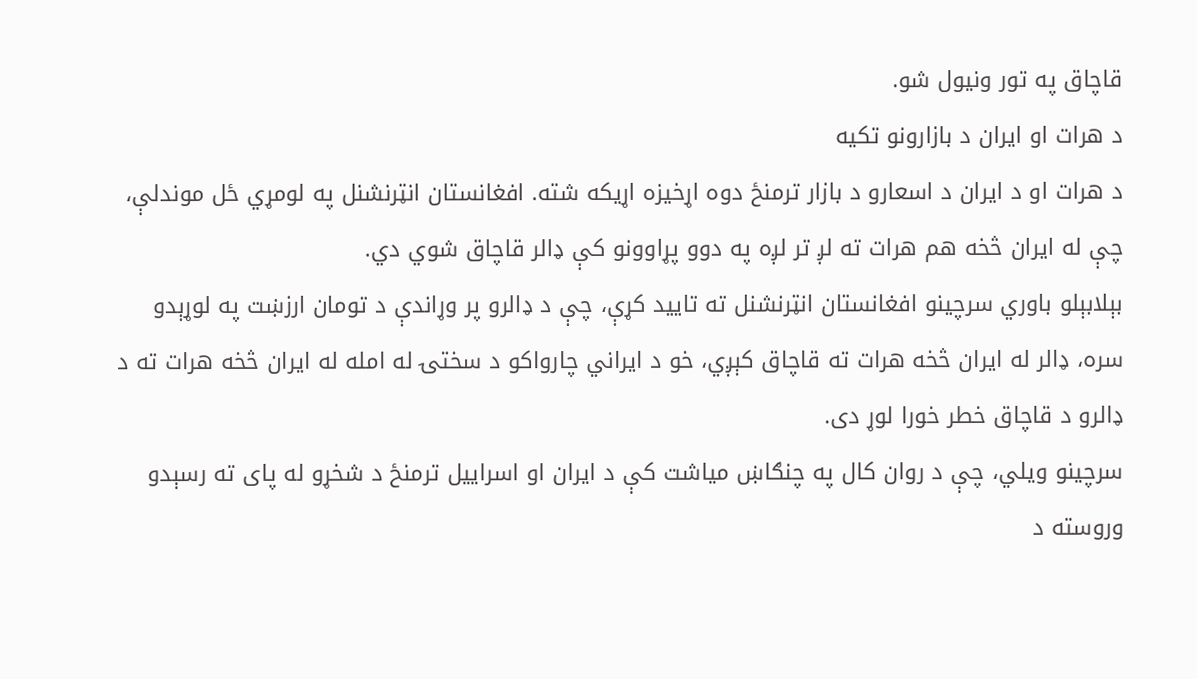قاچاق په تور ونیول شو.
د هرات او ایران د بازارونو تکیه
د هرات او د ایران د اسعارو د بازار ترمنځ دوه اړخیزه اړیکه شته. افغانستان انټرنشنل په لومړي ځل موندلې، چې له ایران څخه هم هرات ته لږ تر لږه په دوو پړاوونو کې ډالر قاچاق شوي دي.
بېلابېلو باوري سرچینو افغانستان انټرنشنل ته تایید کړې، چې د ډالرو پر وړاندې د تومان ارزښت په لوړېدو سره، ډالر له ایران څخه هرات ته قاچاق کېږي، خو د ایراني چارواکو د سختۍ له امله له ایران څخه هرات ته د ډالرو د قاچاق خطر خورا لوړ دی.
سرچینو ویلي، چې د روان کال په چنګاښ میاشت کې د ایران او اسراییل ترمنځ د شخړو له پای ته رسېدو وروسته د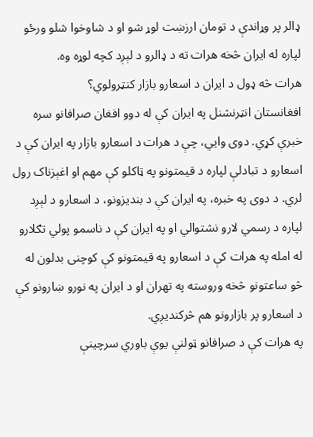ډالر پر وړاندې د تومان ارزښت لوړ شو او د شاوخوا شلو ورځو لپاره له ایران څخه هرات ته د ډالرو د لېږد کچه لوړه وه.
هرات څه ډول د ایران د اسعارو بازار کنټرولوي؟
افغانستان انټرنشنل په ایران کې له دوو افغان صرافانو سره خبرې کړي. دوی وايي، چې د هرات د اسعارو بازار په ایران کې د اسعارو د تبادلې لپاره د قیمتونو په ټاکلو کې مهم او اغېزناک رول لري. د دوی په خبره، په ایران کې د بندیزونو، د اسعارو د لېږد لپاره د رسمي لارو نشتوالي او په ایران کې د ناسمو پولي تګلارو له امله په هرات کې د اسعارو په قیمتونو کې کوچنی بدلون له څو ساعتونو څخه وروسته په تهران او د ایران په نورو ښارونو کې د اسعارو پر بازارونو هم څرکندیږي.
په هرات کې د صرافانو ټولنې یوې باوري سرچینې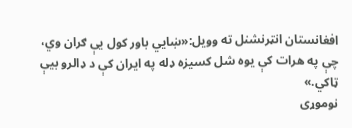افغانستان انټرنشنل ته وویل:«ښايي باور کول یې ګران وي، چې په هرات کې یوه شل کسیزه ډله په ایران کې د ډالرو بیې ټاکي.»
نوموړی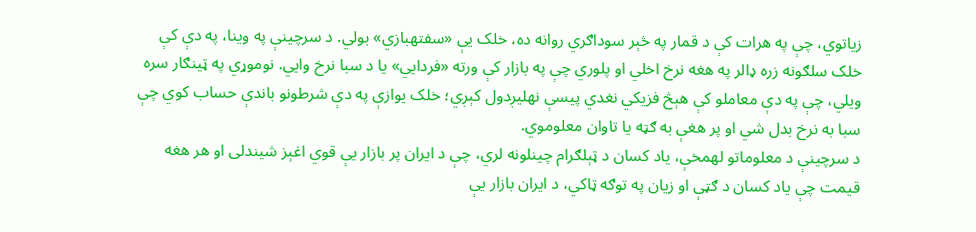زیاتوي، چې په هرات کې د قمار په څېر سوداګري روانه ده، خلک یې «سفتهبازي» بولي. د سرچینې په وینا، په دې کې خلک سلګونه زره ډالر په هغه نرخ اخلي او پلوري چې په بازار کې ورته «فردایي» يا د سبا نرخ وايي. نوموړي په ټینګار سره ویلي، چې په دې معاملو کې هېڅ فزیکي نغدي پيسې نهلیږدول کېږي؛ خلک يوازې په دې شرطونو باندې حساب کوي چې سبا به نرخ بدل شي او پر هغې به ګټه يا تاوان معلوموي.
د سرچینې د معلوماتو لهمخې، یاد کسان د ټېلګرام چینلونه لري، چې د ایران پر بازار یې قوي اغېز شیندلی او هر هغه قیمت چې یاد کسان د ګټې او زیان په توګه ټاکي، د ایران بازار یې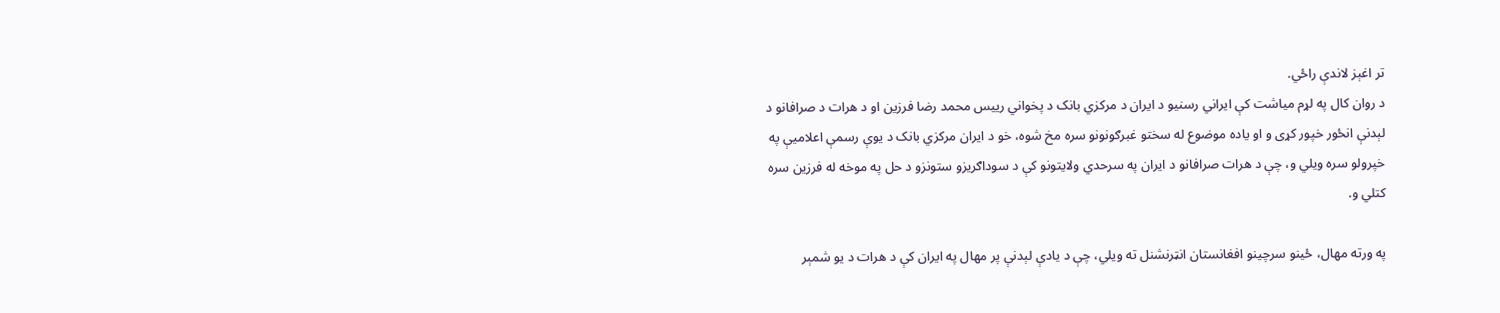تر اغېز لاندې راځي.
د روان کال په لړم میاشت کې ایراني رسنیو د ایران د مرکزي بانک د پخواني رییس محمد رضا فرزین او د هرات د صرافانو د لېدنې انځور خپور کړی و او یاده موضوع له سختو غبرګونونو سره مخ شوه، خو د ایران مرکزي بانک د یوې رسمې اعلامیې په خپرولو سره ویلي و، چې د هرات صرافانو د ایران په سرحدي ولایتونو کې د سوداګریزو ستونزو د حل په موخه له فرزین سره کتلي و.

په ورته مهال، ځینو سرچینو افغانستان انټرنشنل ته ویلي، چې د یادې لېدنې پر مهال په ایران کې د هرات د یو شمېر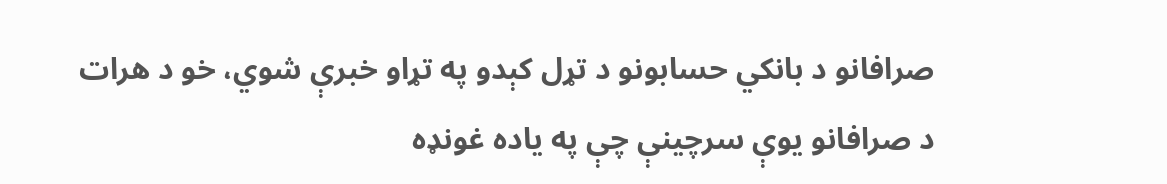صرافانو د بانکي حسابونو د تړل کېدو په تړاو خبرې شوي، خو د هرات د صرافانو یوې سرچینې چې په یاده غونډه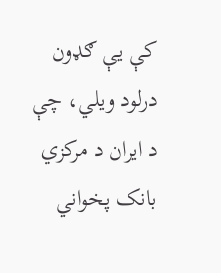کې یې ګډون درلود ویلي، چې د ایران د مرکزي بانک پخواني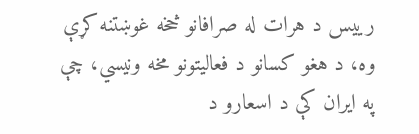رییس د هرات له صرافانو څخه غوښتنه کړې وه، د هغو کسانو د فعالیتونو مخه ونیسي، چې په ایران کې د اسعارو د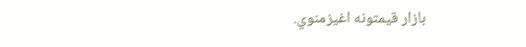بازار قیمتونه اغیزمنوي.